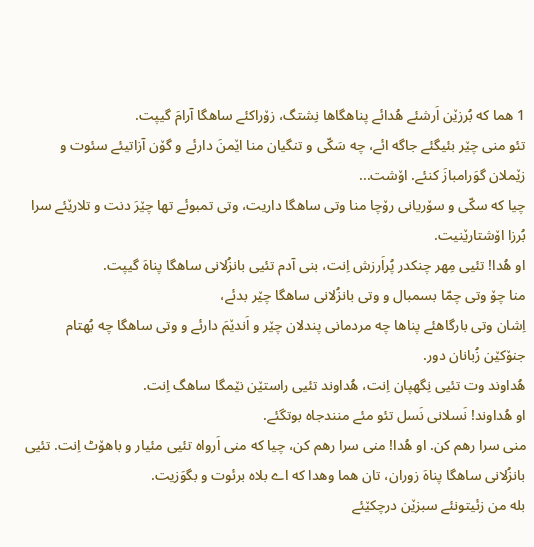1 هما که بُرزێن اَرشئے هُدائے پناهگاها نِشتگ، زۆراکئے ساهگا آرامَ گیپت.
تئو منی چێر بئیگئے جاگه ائے، چه سَکّی و تنگیان منا اێمنَ دارئے و گۆن آزاتیئے سئوت و زێملان گوَرامبازَ کنئے. اۆشت...
چیا که سکّی و سۆریانی رۆچا منا وتی ساهگا داریت، وتی تمبوئے تها چێرَ دنت و تلارێئے سرا بُرزا اۆشتارێنیت.
او هُدا! تئیی مِهر چنکدر پُراَرزش اِنت، بنی آدم تئیی بانزُلانی ساهگا پناهَ گیپت.
منا چۆ وتی چمّا بسمبال و وتی بانزُلانی ساهگا چێر بدئے،
اِشان وتی بارگاهئے پناها چه مردمانی پندلان چێر و اَندێمَ دارئے و وتی ساهگا چه بُهتام جنۆکێن زُبانان دور.
هُداوند وت تئیی نِگهپان اِنت، هُداوند تئیی راستێن نێمگا ساهگ اِنت.
او هُداوند! نَسلانی نَسل تئو مئے منندجاه بوتگئے.
منی سرا رهم کن. او هُدا! منی سرا رهم کن، چیا که منی اَرواه تئیی مئیار و باهۆٹ اِنت. تئیی بانزُلانی ساهگا پناهَ زوران، تان هما وهدا که اے بلاه برئوت و بگوَزیت.
بله من زئیتونئے سبزێن درچکێئے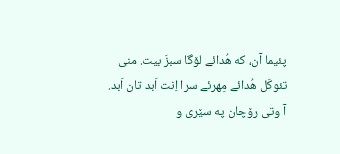پئیما آن، که هُدائے لۆگا سبزَ بیت. منی تئوکَل هُدائے مِهرئے سرا اِنت اَبد تان اَبد.
آ وتی رۆچان په سێری و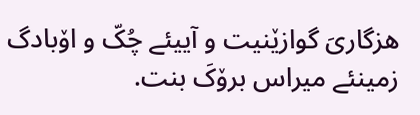هزگاریَ گوازێنیت و آییئے چُکّ و اۆبادگ زمینئے میراس برۆکَ بنت.